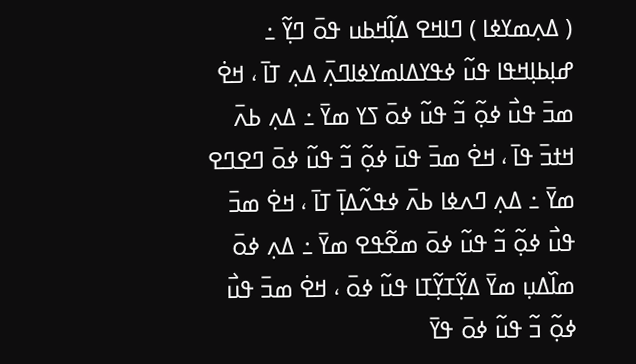( ߡߍ߲ߘߌߦߊ ) ߣߊߞߐ ߡߊ߲߬ߞߕߎ ߟߋ߫ ߣߌ߲߬ ߸ ߝߊ߲ߕߊ߲ߞߟߊ ߟߎ߬ ߦߟߌߡߊߘߌߦߊߣߍ߲߫ ߡߍ߲ ߠߊ߫ ، ߞߐ߭ ߘߏ߫ ߟߎ߯ ߦߋ߲߬ ߏ߬ ߟߎ߬ ߦߋ߫ ߖߌ ߘߌ߫ ߸ ߡߍ߲ ߕߍ߫ ߞߙߏ߫ ߟߊ߫ ، ߞߐ߭ ߘߏ߫ ߟߎ߫ ߦߋ߲߬ ߏ߬ ߟߎ߬ ߦߋ߫ ߣߐߣߐ ߘߌ߫ ߸ ߡߍ߲ ߣߍߦߊ ߕߍ߫ ߦߟߍ߬ߡߊ߲߫ ߠߊ߫ ، ߞߐ߭ ߘߏ߫ ߟߎ߯ ߦߋ߲߬ ߏ߬ ߟߎ߬ ߦߋ߫ ߘߐ߬ߟߐ ߘߌ߫ ߸ ߡߍ߲ ߦߋ߫ ߘߊ߰ߡߎ߲ ߘߌ߫ ߡߌ߲߬ߠߌ߲߬ߠߊ ߟߎ߬ ߦߋ߫ ، ߞߐ߭ ߘߏ߫ ߟߎ߯ ߦߋ߲߬ ߏ߬ ߟߎ߬ ߦߋ߫ ߟߌ߫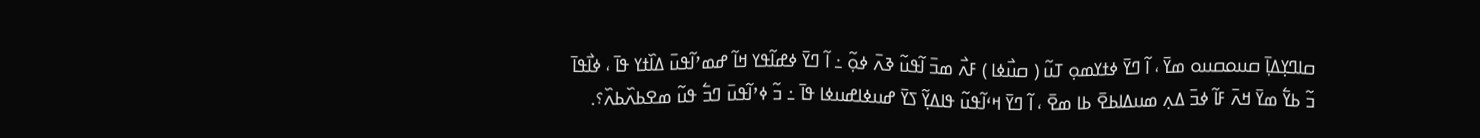ߛߊߣߌ߲ߡߊ߲߫ ߛߎߋߛߎߋ ߘߌ߫ ، ߊ߬ ߣߌ߫ ߦߙߌߘߋ߲ ߠߎ߬ ( ߛߎ߯ߦߊ ) ߓߍ߯ ߘߏ߫ ߊ߬ߟߎ߬ ߢߍ߫ ߦߋ߲߬ ߸ ߊ߬ ߣߌ߫ ߦߝߊ߬ߟߌ ߞߊ߬ ߝߘߴߊ߬ߟߎ߫ ߡߊ߰ߙߌ ߟߊ߫ ، ߦߊ߯ߟߊ߫ ߏ߬ ߕߌ߱ ߘߌ߫ ߞߍ߫ ߓߊ߬ ߦߏ߫ ߡߍ߲ ߘߎߡߊߕߐ߫ ߕߊ ߘߐ߫ ، ߊ߬ ߣߌ߫ ߞߵߊ߬ߟߎ߬ ߟߊߡߌ߲߬ ߖߌ߫ ߝߎߦߊߝߎߦߊ ߟߊ߫ ߸ ߏ߬ ߦߴߊ߬ߟߎ߫ ߣߏ߱ ߟߎ߬ ߘߐߕߍ߰ߕߍ߰؟.